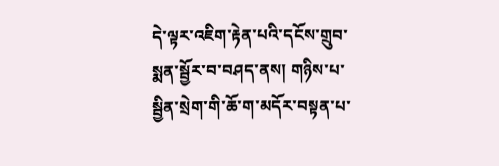དེ་ལྟར་འཇིག་རྟེན་པའི་དངོས་གྲུབ་སྨན་སྦྱོར་བ་བཤད་ནས། གཉིས་པ་སྦྱིན་སྲེག་གི་ཆོ་ག་མདོར་བསྟན་པ་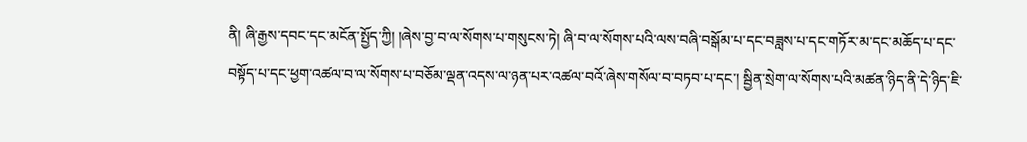ནི། ཞི་རྒྱས་དབང་དང་མངོན་སྤྱོད་ཀྱི། །ཞེས་བྱ་བ་ལ་སོགས་པ་གསུངས་ཏེ། ཞི་བ་ལ་སོགས་པའི་ལས་བཞི་བསྒོམ་པ་དང་བཟླས་པ་དང་གཏོར་མ་དང་མཆོད་པ་དང་བསྟོད་པ་དང་ཕྱག་འཚལ་བ་ལ་སོགས་པ་བཅོམ་ལྡན་འདས་ལ་ཉན་པར་འཚལ་བའོ་ཞེས་གསོལ་བ་བཏབ་པ་དང་། སྦྱིན་སྲེག་ལ་སོགས་པའི་མཚན་ཉིད་ནི་དེ་ཉིད་ཇི་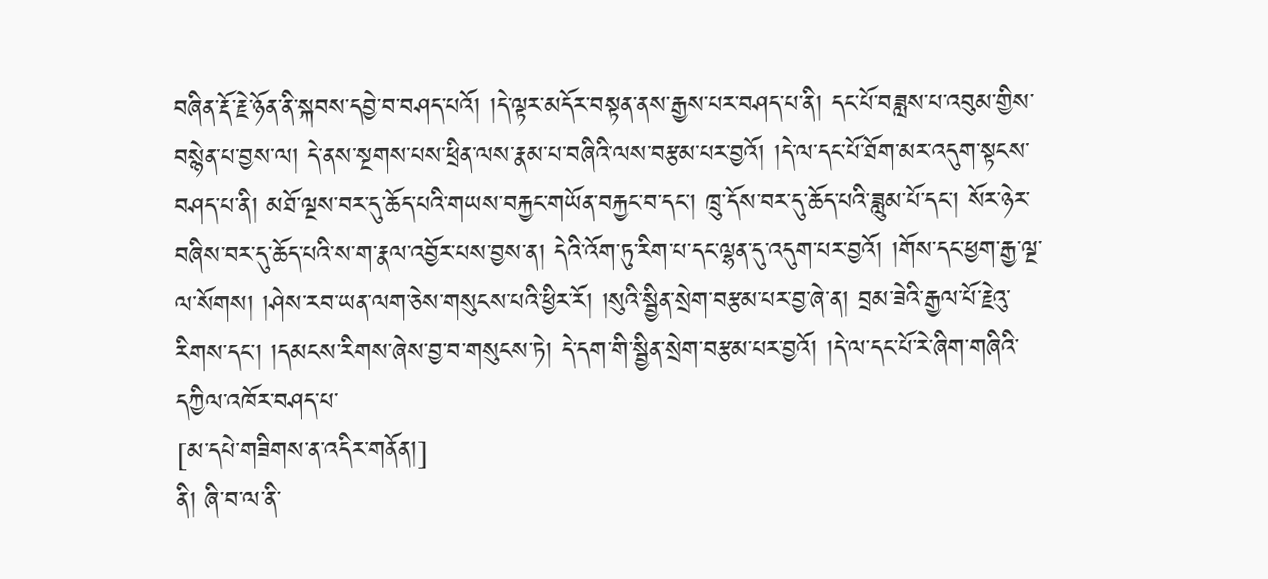བཞིན་རྡོ་རྗེ་ཉོན་ནི་སྐབས་དབྱེ་བ་བཤད་པའོ། །དེ་ལྟར་མདོར་བསྟན་ནས་རྒྱས་པར་བཤད་པ་ནི། དང་པོ་བཟླས་པ་འབུམ་གྱིས་བསྙེན་པ་བྱས་ལ། དེ་ནས་སྔགས་པས་ཕྲིན་ལས་རྣམ་པ་བཞིའི་ལས་བརྩམ་པར་བྱའོ། །དེ་ལ་དང་པོ་ཐོག་མར་འདུག་སྟངས་བཤད་པ་ནི། མཐོ་ལྔས་བར་དུ་ཆོད་པའི་གཡས་བརྐྱང་གཡོན་བརྐྱང་བ་དང་། ཁྲུ་དོས་བར་དུ་ཆོད་པའི་ཟླུམ་པོ་དང་། སོར་ཉེར་བཞིས་བར་དུ་ཆོད་པའི་ས་ག་རྣལ་འབྱོར་པས་བྱས་ན། དེའི་འོག་ཏུ་རིག་པ་དང་ལྷན་དུ་འདུག་པར་བྱའོ། །གོས་དང་ཕྱག་རྒྱ་ལྔ་ལ་སོགས། །ཤེས་རབ་ཡན་ལག་ཅེས་གསུངས་པའི་ཕྱིར་རོ། །སུའི་སྦྱིན་སྲེག་བརྩམ་པར་བྱ་ཞེ་ན། བྲམ་ཟེའི་རྒྱལ་པོ་རྗེའུ་རིགས་དང་། །དམངས་རིགས་ཞེས་བྱ་བ་གསུངས་ཏེ། དེ་དག་གི་སྦྱིན་སྲེག་བརྩམ་པར་བྱའོ། །དེ་ལ་དང་པོ་རེ་ཞིག་གཞིའི་དཀྱིལ་འཁོར་བཤད་པ་
[མ་དཔེ་གཟིགས་ན་འདིར་གནོན།]
ནི། ཞི་བ་ལ་ནི་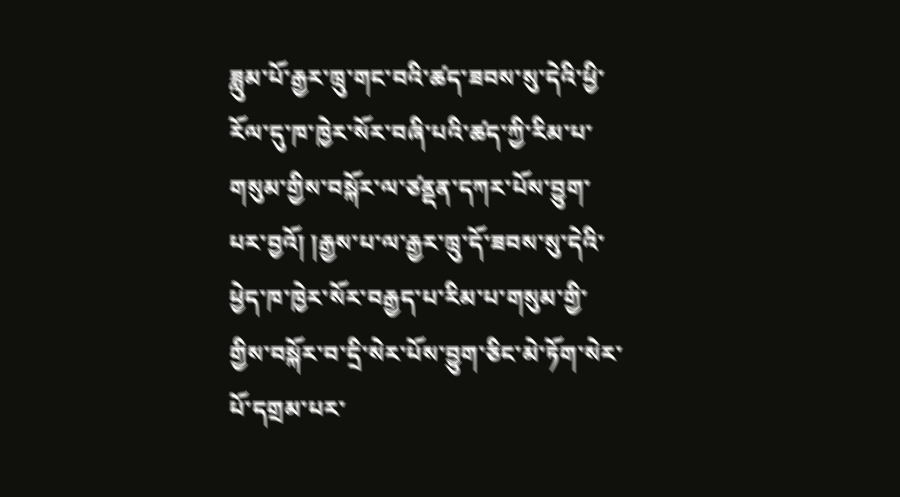ཟླུམ་པོ་རྒྱར་ཁྲུ་གང་བའི་ཚད་ཟབས་སུ་དེའི་ཕྱི་རོལ་དུ་ཁ་ཁྱེར་སོར་བཞི་པའི་ཚད་ཀྱི་རིམ་པ་གསུམ་གྱིས་བསྐོར་ལ་ཙནྡན་དཀར་པོས་བྱུག་པར་བྱའོ། །རྒྱས་པ་ལ་རྒྱར་ཁྲུ་དོ་ཟབས་སུ་དེའི་ཕྱེད་ཁ་ཁྱེར་སོར་བརྒྱད་པ་རིམ་པ་གསུམ་གྱི་གྱིས་བསྐོར་བ་དྲི་སེར་པོས་བྱུག་ཅིང་མེ་ཏོག་སེར་པོ་དགྲམ་པར་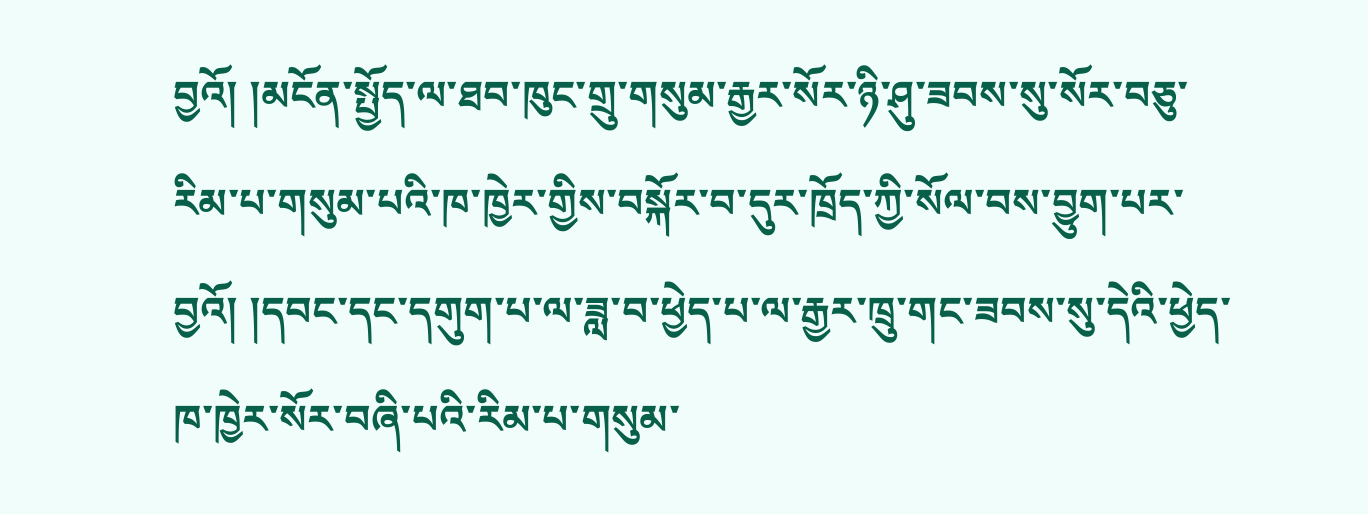བྱའོ། །མངོན་སྤྱོད་ལ་ཐབ་ཁུང་གྲུ་གསུམ་རྒྱར་སོར་ཉི་ཤུ་ཟབས་སུ་སོར་བཅུ་རིམ་པ་གསུམ་པའི་ཁ་ཁྱེར་གྱིས་བསྐོར་བ་དུར་ཁྲོད་ཀྱི་སོལ་བས་བྱུག་པར་བྱའོ། །དབང་དང་དགུག་པ་ལ་ཟླ་བ་ཕྱེད་པ་ལ་རྒྱར་ཁྲུ་གང་ཟབས་སུ་དེའི་ཕྱེད་ཁ་ཁྱེར་སོར་བཞི་པའི་རིམ་པ་གསུམ་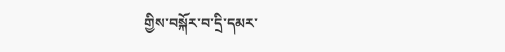གྱིས་བསྐོར་བ་དྲི་དམར་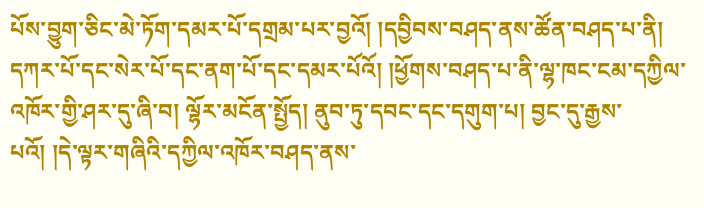པོས་བྱུག་ཅིང་མེ་ཏོག་དམར་པོ་དགྲམ་པར་བྱའོ། །དབྱིབས་བཤད་ནས་ཚོན་བཤད་པ་ནི། དཀར་པོ་དང་སེར་པོ་དང་ནག་པོ་དང་དམར་པོའོ། །ཕྱོགས་བཤད་པ་ནི་ལྷ་ཁང་ངམ་དཀྱིལ་འཁོར་གྱི་ཤར་དུ་ཞི་བ། ལྷོར་མངོན་སྤྱོད། ནུབ་ཏུ་དབང་དང་དགུག་པ། བྱང་དུ་རྒྱས་པའོ། །དེ་ལྟར་གཞིའི་དཀྱིལ་འཁོར་བཤད་ནས་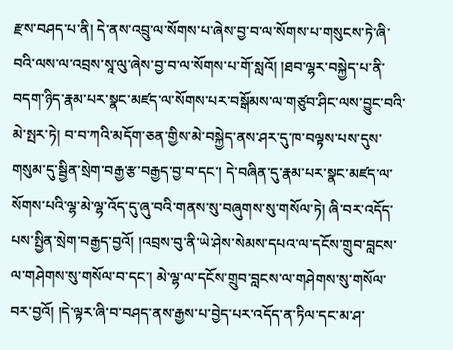རྫས་བཤད་པ་ནི། དེ་ནས་འབྲུ་ལ་སོགས་པ་ཞེས་བྱ་བ་ལ་སོགས་པ་གསུངས་ཏེ་ཞི་བའི་ལས་ལ་འབྲས་སཱ་ལུ་ཞེས་བྱ་བ་ལ་སོགས་པ་གོ་སླའོ། །ཐབ་ལྷར་བསྐྱེད་པ་ནི་བདག་ཉིད་རྣམ་པར་སྣང་མཛད་ལ་སོགས་པར་བསྒོམས་ལ་གཙུབ་ཤིང་ལས་བྱུང་བའི་མེ་སྤར་ཏེ། བ་བ་ཀའི་མདོག་ཅན་གྱིས་མེ་བསྐྱེད་ནས་ཤར་དུ་ཁ་བལྟས་པས་དུས་གསུམ་དུ་སྦྱིན་སྲེག་བརྒྱ་རྩ་བརྒྱད་བྱ་བ་དང་། དེ་བཞིན་དུ་རྣམ་པར་སྣང་མཛད་ལ་སོགས་པའི་ལྷ་མེ་ལྷ་འོད་དུ་ཞུ་བའི་གནས་སུ་བཞུགས་སུ་གསོལ་ཏེ། ཞི་བར་འདོད་པས་སྤྱིན་སྲེག་བརྒྱད་བྱའོ། །འབྲས་བུ་ནི་ཡེ་ཤེས་སེམས་དཔའ་ལ་དངོས་གྲུབ་བླངས་ལ་གཤེགས་སུ་གསོལ་བ་དང་། མེ་ལྷ་ལ་དངོས་གྲུབ་བླངས་ལ་གཤེགས་སུ་གསོལ་བར་བྱའོ། །དེ་ལྟར་ཞི་བ་བཤད་ནས་རྒྱས་པ་བྱེད་པར་འདོད་ན་ཏིལ་དང་མ་ཤ་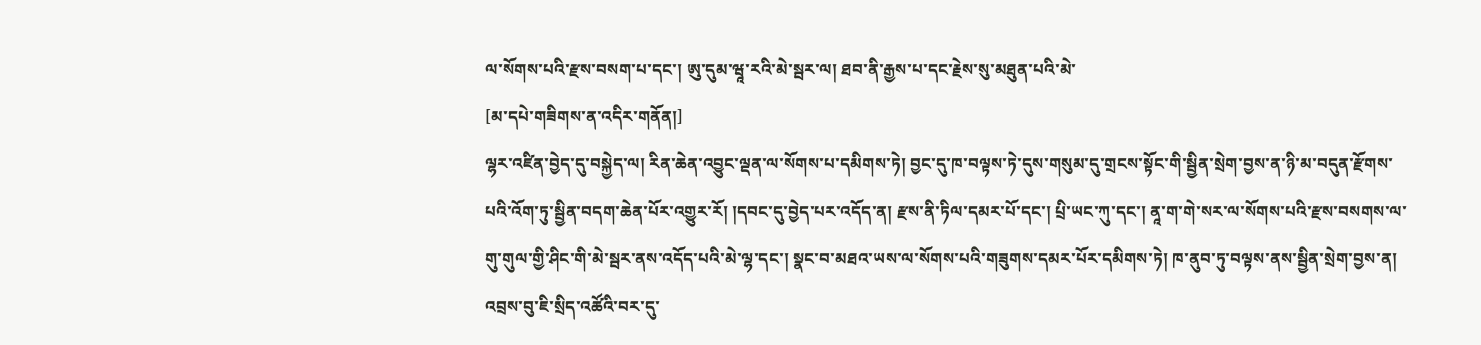ལ་སོགས་པའི་རྫས་བསག་པ་དང་། ཨུ་དུམ་ཝཱ་རའི་མེ་སྦར་ལ། ཐབ་ནི་རྒྱས་པ་དང་རྗེས་སུ་མཐུན་པའི་མེ་
[མ་དཔེ་གཟིགས་ན་འདིར་གནོན།]
ལྷར་འཛིན་བྱེད་དུ་བསྐྱེད་ལ། རིན་ཆེན་འབྱུང་ལྡན་ལ་སོགས་པ་དམིགས་ཏེ། བྱང་དུ་ཁ་བལྟས་ཏེ་དུས་གསུམ་དུ་གྲངས་སྟོང་གི་སྦྱིན་སྲེག་བྱས་ན་ཉི་མ་བདུན་རྫོགས་པའི་འོག་ཏུ་སྦྱིན་བདག་ཆེན་པོར་འགྱུར་རོ། །དབང་དུ་བྱེད་པར་འདོད་ན། རྫས་ནི་ཏིལ་དམར་པོ་དང་། པྲི་ཡང་ཀུ་དང་། ནཱ་ག་གེ་སར་ལ་སོགས་པའི་རྫས་བསགས་ལ་གུ་གུལ་གྱི་ཤིང་གི་མེ་སྦར་ནས་འདོད་པའི་མེ་ལྷ་དང་། སྣང་བ་མཐའ་ཡས་ལ་སོགས་པའི་གཟུགས་དམར་པོར་དམིགས་ཏེ། ཁ་ནུབ་ཏུ་བལྟས་ནས་སྦྱིན་སྲེག་བྱས་ན། འབྲས་བུ་ཇི་སྲིད་འཚོའི་བར་དུ་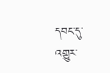དབང་དུ་འགྱུར་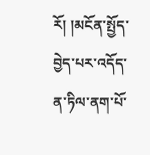རོ། །མངོན་སྤྱོད་བྱེད་པར་འདོད་ན་ཏིལ་ནག་པོ་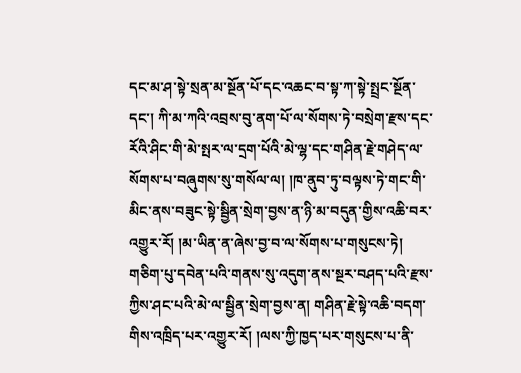དང་མ་ཤ་སྟེ་སྲན་མ་སྔོན་པོ་དང་འཆང་བ་སྟ་ཀ་སྟེ་སྤྲང་སྔོན་དང་། ཀི་མ་ཀའི་འབྲས་བུ་ནག་པོ་ལ་སོགས་ཏེ་བསྲེག་རྫས་དང་རོའི་ཤིང་གི་མེ་སྤར་ལ་དྲག་པོའི་མེ་ལྷ་དང་གཤིན་རྗེ་གཤེད་ལ་སོགས་པ་བཞུགས་སུ་གསོལ་ལ། །ཁ་ནུབ་ཏུ་བལྟས་ཏེ་གང་གི་མིང་ནས་བཟུང་སྟེ་སྦྱིན་སྲེག་བྱས་ན་ཉི་མ་བདུན་གྱིས་འཆི་བར་འགྱུར་རོ། །མ་ཡིན་ན་ཞེས་བྱ་བ་ལ་སོགས་པ་གསུངས་ཏེ། གཅིག་པུ་དབེན་པའི་གནས་སུ་འདུག་ནས་སྔར་བཤད་པའི་རྫས་ཀྱིས་ཤང་པའི་མེ་ལ་སྦྱིན་སྲེག་བྱས་ན། གཤིན་རྗེ་སྟེ་འཆི་བདག་གིས་འཁྲིད་པར་འགྱུར་རོ། །ལས་ཀྱི་ཁྱད་པར་གསུངས་པ་ནི་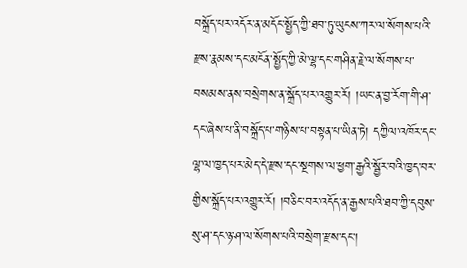བསྐྲོད་པར་འདོར་ན་མདོང་སྤྱོད་ཀྱི་ཐབ་ཏུ་ཡུངས་ཀར་ལ་སོགས་པའི་རྫས་རྣམས་དང་མངོན་སྤྱོད་ཀྱི་མེ་ལྷ་དང་གཤིན་རྗེ་ལ་སོགས་པ་བསམས་ནས་བསྲེགས་ན་སྐྲོད་པར་འགྱུར་རོ། །ཡང་ན་བྱ་རོག་གི་ཤ་དང་ཞེས་པ་ནི་བསྐྲོད་པ་གཉིས་པ་བསྟན་པ་ཡིན་ཏེ། དཀྱིལ་འཁོར་དང་ལྷ་ལ་ཁྱད་པར་མེད་དེ་རྫས་དང་སྔགས་ལ་ཕྱག་རྒྱའི་སྦྱོར་བའི་ཁྱད་བར་གྱིས་སྐྲོད་པར་འགྱུར་རོ། །བཅིང་བར་འདོད་ན་རྒྱས་པའི་ཐབ་ཀྱི་དབུས་སུ་ཤ་དང་ཉ་ཤ་ལ་སོགས་པའི་བསྲེག་རྫས་དང་།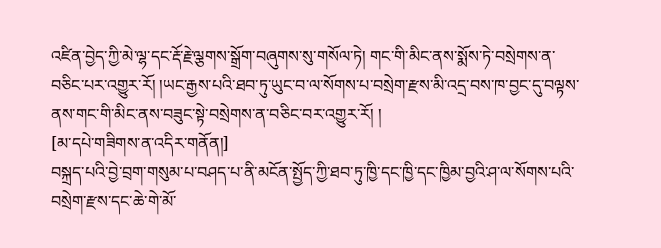འཛིན་བྱེད་ཀྱི་མེ་ལྷ་དང་རྡོ་རྗེ་ལྕགས་སྒྲོག་བཞུགས་སུ་གསོལ་ཏེ། གང་གི་མིང་ནས་སྨོས་ཏེ་བསྲེགས་ན་བཅིང་པར་འགྱུར་རོ། །ཡང་རྒྱས་པའི་ཐབ་ཏུ་ཡུང་བ་ལ་སོགས་པ་བསྲེག་རྫས་མི་འདྲ་བས་ཁ་བྱང་དུ་བལྟས་ནས་གང་གི་མིང་ནས་བཟུང་སྟེ་བསྲེགས་ན་བཅིང་བར་འགྱུར་རོ། །
[མ་དཔེ་གཟིགས་ན་འདིར་གནོན།]
བསྐྲད་པའི་བྱེ་བྲག་གསུམ་པ་བཤད་པ་ནི་མངོན་སྤྱོད་ཀྱི་ཐབ་ཏུ་ཁྱི་དང་ཁྱི་དང་ཁྱིམ་བྱའི་ཤ་ལ་སོགས་པའི་བསྲེག་རྫས་དང་ཆེ་གེ་མོ་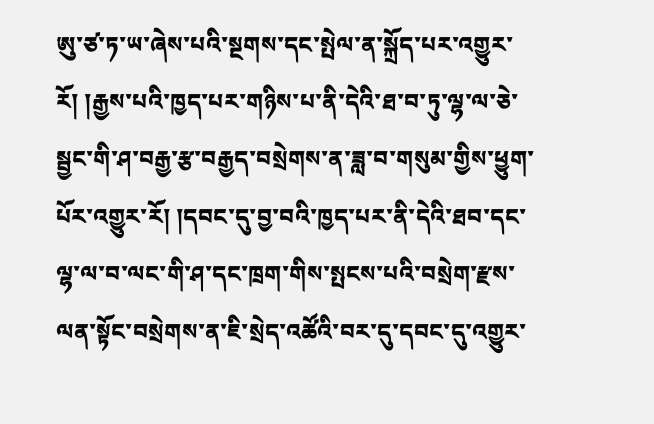ཨུ་ཙ་ཏ་ཡ་ཞེས་པའི་སྔགས་དང་སྤེལ་ན་སྐྲོད་པར་འགྱུར་རོ། །རྒྱས་པའི་ཁྱད་པར་གཉིས་པ་ནི་དེའི་ཐ་བ་ཏུ་ལྷ་ལ་ཅེ་སྦྱང་གི་ཤ་བརྒྱ་རྩ་བརྒྱད་བསྲེགས་ན་ཟླ་བ་གསུམ་གྱིས་ཕྱུག་པོར་འགྱུར་རོ། །དབང་དུ་བྱ་བའི་ཁྱད་པར་ནི་དེའི་ཐབ་དང་ལྷ་ལ་བ་ལང་གི་ཤ་དང་ཁྲག་གིས་སྤངས་པའི་བསྲེག་རྫས་ལན་སྟོང་བསྲེགས་ན་ཇི་སྲེད་འཚོའི་བར་དུ་དབང་དུ་འགྱུར་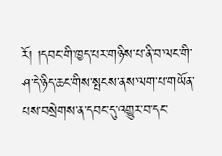རོ། །དབང་གི་ཁྱད་པར་གཉིས་པ་ནི་བ་ལང་གི་ཤ་དེ་ཉིད་ཆང་གིས་སྤངས་ནས་ལག་པ་གཡོན་པས་བསྲེགས་ན་དབང་དུ་འགྱུར་བ་དང་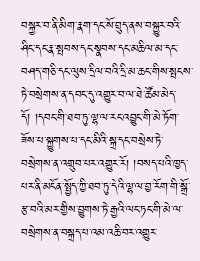བསྐྱར་བ་ནི་མིག་རྣག་དང་སོ་བྲུད་ནས་བསྐྱུར་བའི་ཤིང་དང་རྣ་སྤབས་དང་སྣབས་དང་མཆིལ་མ་དང་བཤད་གཅི་དང་ལུས་དྲིལ་བའི་དྲི་མ་ཆང་གིས་སྤངས་ཏེ་བསྲེགས་ན་དབང་དུ་འགྱུར་བ་ལ་ཐེ་ཚོམ་མེད་དོ། །དབང་གི་ཐབ་ཏུ་ལྷ་ལ་རང་འབྱུང་གི་མེ་ཏོག་ཟོས་པ་སྐྱུགས་པ་དང་མིའི་སྐྲ་དང་བསྲེས་ཏེ་བསྲེགས་ན་འགྲུབ་པར་འགྱུར་རོ། །བསད་པའི་ཁྱད་པར་ནི་མངོན་སྤྱོད་ཀྱི་ཐབ་ཏུ་དེའི་ལྷ་ལ་བྱ་རོག་གི་སྒྲོ་རྩ་བའི་མར་གྱིས་བྱུགས་ཏེ་རྒྱའི་ལང་ཏང་གི་མེ་ལ་བསྲེགས་ན་བསྐྲད་པ་འམ་འཆི་བར་འགྱུར་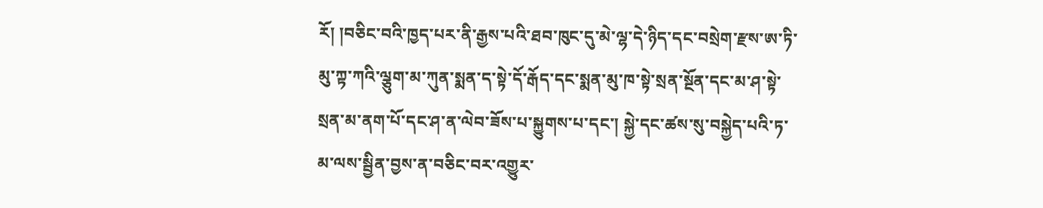རོ། །བཅིང་བའི་ཁྱད་པར་ནི་རྒྱས་པའི་ཐབ་ཁུང་དུ་མེ་ལྷ་དེ་ཉིད་དང་བསྲེག་རྫས་ཨ་ཏི་མུ་ཀྟ་ཀའི་ལྕུག་མ་ཀུན་སྨན་ད་སྟེ་དོ་རྒོད་དང་སྨན་མུ་ཁ་སྟེ་སྲན་སྔོན་དང་མ་ཤ་སྟེ་སྲན་མ་ནག་པོ་དང་ཤ་ན་ལེབ་ཟོས་པ་སྐྱུགས་པ་དང་། སྐྱེ་དང་ཚས་སུ་བསྐྱེད་པའི་ཏ་མ་ལས་སྦྱིན་བྱས་ན་བཅིང་བར་འགྱུར་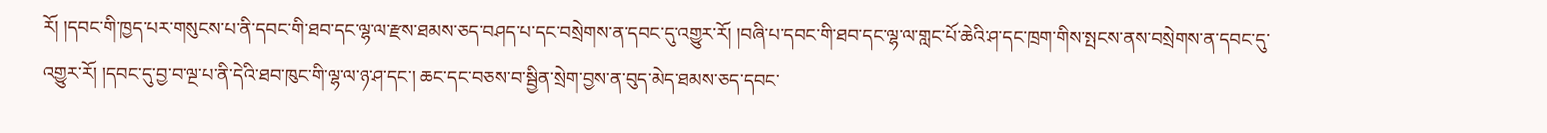རོ། །དབང་གི་ཁྱད་པར་གསུངས་པ་ནི་དབང་གི་ཐབ་དང་ལྷ་ལ་རྫས་ཐམས་ཅད་བཤད་པ་དང་བསྲེགས་ན་དབང་དུ་འགྱུར་རོ། །བཞི་པ་དབང་གི་ཐབ་དང་ལྷ་ལ་གླང་པོ་ཆེའི་ཤ་དང་ཁྲག་གིས་སྤངས་ནས་བསྲེགས་ན་དབང་དུ་འགྱུར་རོ། །དབང་དུ་བྱ་བ་ལྔ་པ་ནི་དེའི་ཐབ་ཁུང་གི་ལྷ་ལ་ཉ་ཤ་དང་། ཆང་དང་བཅས་བ་སྦྱིན་སྲེག་བྱས་ན་བུད་མེད་ཐམས་ཅད་དབང་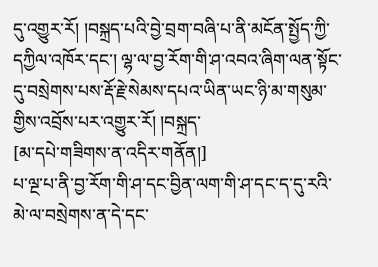དུ་འགྱུར་རོ། །བསྐྲད་པའི་བྱེ་བྲག་བཞི་པ་ནི་མངོན་སྤྱོད་ཀྱི་དཀྱིལ་འཁོར་དང་། ལྷ་ལ་བྱ་རོག་གི་ཤ་འབའ་ཞིག་ལན་སྟོང་དུ་བསྲེགས་པས་རྡོ་རྗེ་སེམས་དཔའ་ཡིན་ཡང་ཉི་མ་གསུམ་གྱིས་འབྲོས་པར་འགྱུར་རོ། །བསྐྲད་
[མ་དཔེ་གཟིགས་ན་འདིར་གནོན།]
པ་ལྔ་པ་ནི་བྱ་རོག་གི་ཤ་དང་བྱིན་ལག་གི་ཤ་དང་ད་དུ་རའི་མེ་ལ་བསྲེགས་ན་དེ་དང་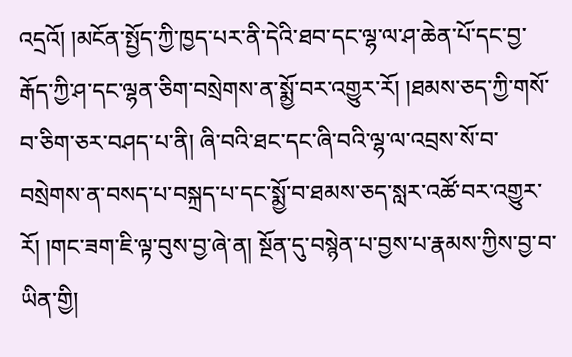འདྲའོ། །མངོན་སྤྱོད་ཀྱི་ཁྱད་པར་ནི་དེའི་ཐབ་དང་ལྷ་ལ་ཤ་ཆེན་པོ་དང་བྱ་རྒོད་ཀྱི་ཤ་དང་ལྷན་ཅིག་བསྲེགས་ན་སྨྱོ་བར་འགྱུར་རོ། །ཐམས་ཅད་ཀྱི་གསོ་བ་ཅིག་ཅར་བཤད་པ་ནི། ཞི་བའི་ཐང་དང་ཞི་བའི་ལྷ་ལ་འབྲས་སོ་བ་བསྲེགས་ན་བསད་པ་བསྐྲད་པ་དང་སྨྱོ་བ་ཐམས་ཅད་སླར་འཚོ་བར་འགྱུར་རོ། །གང་ཟག་ཇི་ལྟ་བུས་བྱ་ཞེ་ན། སྔོན་དུ་བསྙེན་པ་བྱས་པ་རྣམས་ཀྱིས་བྱ་བ་ཡིན་གྱི།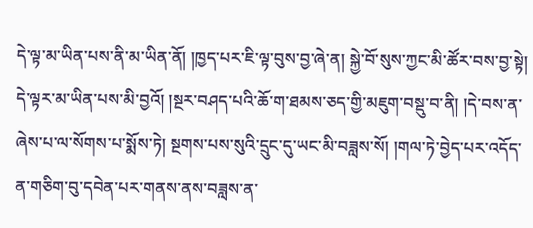དེ་ལྟ་མ་ཡིན་པས་ནི་མ་ཡིན་ནོ། །ཁྱད་པར་ཇི་ལྟ་བུས་བྱ་ཞེ་ན། སྐྱེ་བོ་སུས་ཀྱང་མི་ཚོར་བས་བྱ་སྟེ། དེ་ལྟར་མ་ཡིན་པས་མི་བྱའོ། །སྔར་བཤད་པའི་ཆོ་ག་ཐམས་ཅད་གྱི་མཇུག་བསྡུ་བ་ནི། །དེ་བས་ན་ཞེས་པ་ལ་སོགས་པ་སྨོས་ཏེ། སྔགས་པས་སུའི་དྲུང་དུ་ཡང་མི་བཟླས་སོ། །གལ་ཏེ་བྱེད་པར་འདོད་ན་གཅིག་བུ་དབེན་པར་གནས་ནས་བཟླས་ན་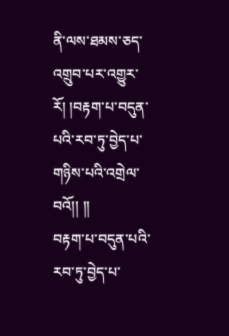ནི་ལས་ཐམས་ཅད་འགྲུབ་པར་འགྱུར་རོ། །བརྟག་པ་བདུན་པའི་རབ་ཏུ་བྱེད་པ་གཉིས་པའི་འགྲེལ་བའོ།། །།
བརྟག་པ་བདུན་པའི་རབ་ཏུ་བྱེད་པ་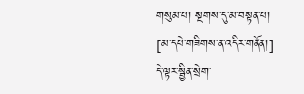གསུམ་པ། སྔགས་དུ་མ་བསྟན་པ།
[མ་དཔེ་གཟིགས་ན་འདིར་གནོན།]
དེ་ལྟར་སྦྱིན་སྲེག་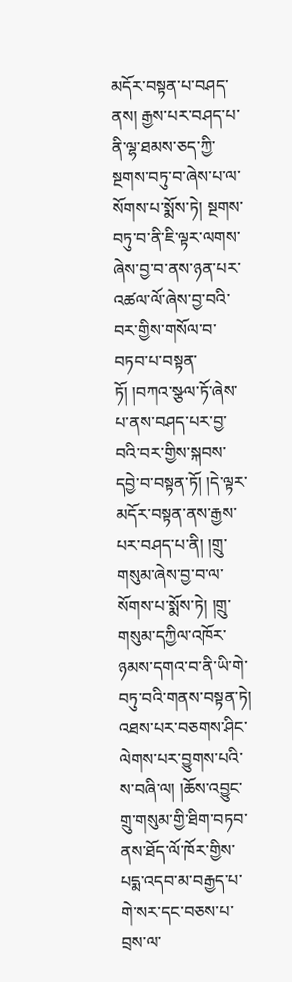མདོར་བསྟན་པ་བཤད་ནས། རྒྱས་པར་བཤད་པ་ནི་ལྷ་ཐམས་ཅད་ཀྱི་སྔགས་བཏུ་བ་ཞེས་པ་ལ་སོགས་པ་སྨོས་ཏེ། སྔགས་བཏུ་བ་ནི་ཇི་ལྟར་ལགས་ཞེས་བྱ་བ་ནས་ཉན་པར་འཚལ་ལོ་ཞེས་བྱ་བའི་བར་གྱིས་གསོལ་བ་བཏབ་པ་བསྟན་ཏོ། །བཀའ་སྩལ་ཏོ་ཞེས་པ་ནས་བཤད་པར་བྱ་བའི་བར་གྱིས་སྐབས་དབྱེ་བ་བསྟན་ཏོ། །དེ་ལྟར་མདོར་བསྟན་ནས་རྒྱས་པར་བཤད་པ་ནི། །གྲུ་གསུམ་ཞེས་བྱ་བ་ལ་སོགས་པ་སྨོས་ཏེ། །གྲུ་གསུམ་དཀྱིལ་འཁོར་ཉམས་དགའ་བ་ནི་ཡི་གེ་བཏུ་བའི་གནས་བསྟན་ཏེ། འཐས་པར་བཅགས་ཤིང་ལེགས་པར་བྱུགས་པའི་ས་བཞི་ལ། །ཆོས་འབྱུང་གྲུ་གསུམ་གྱི་ཐིག་བཏབ་ནས་ཐོད་ལོ་ཁོར་གྱིས་པདྨ་འདབ་མ་བརྒྱད་པ་གེ་སར་དང་བཅས་པ་བྲས་ལ་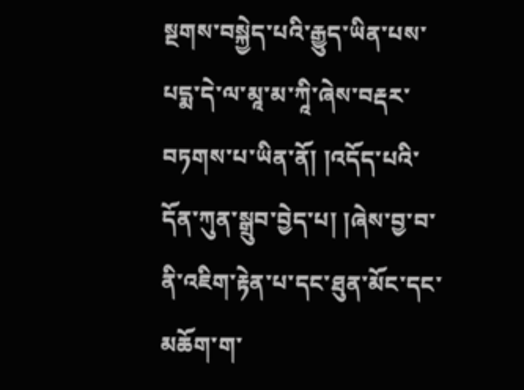སྔགས་བསྐྱེད་པའི་རྒྱུད་ཡིན་པས་པདྨ་དེ་ལ་མཱ་མ་ཀཱི་ཞེས་བརྡར་བཏགས་པ་ཡིན་ནོ། །འདོད་པའི་དོན་ཀུན་སྒྲུབ་བྱེད་པ། །ཞེས་བྱ་བ་ནི་འཇིག་རྟེན་པ་དང་ཐུན་མོང་དང་མཆོག་ག་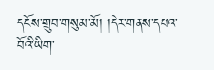དངོས་གྲུབ་གསུམ་མོ། །དེར་གནས་དཔའ་བོའི་ཡིག་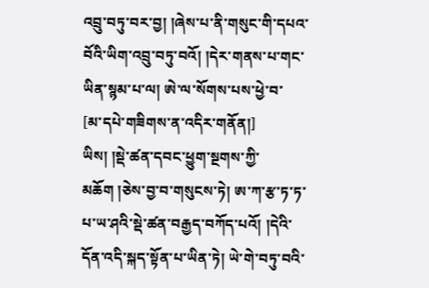འབྲུ་བཏུ་བར་བྱ། །ཞེས་པ་ནི་གསུང་གི་དཔའ་བོའི་ཡིག་འབྲུ་བཏུ་བའོ། །དེར་གནས་པ་གང་ཡིན་སྙམ་པ་ལ། ཨེ་ལ་སོགས་པས་ཕྱེ་བ་
[མ་དཔེ་གཟིགས་ན་འདིར་གནོན།]
ཡིས། །སྡེ་ཚན་དབང་ཕྱུག་སྔགས་ཀྱི་མཆོག །ཅེས་བྱ་བ་གསུངས་ཏེ། ཨ་ཀ་རྩ་ཏ་ཏ་པ་ཡ་ཤའི་སྡེ་ཚན་བརྒྱད་བཀོད་པའོ། །དེའི་དོན་འདི་སྐད་སྟོན་པ་ཡིན་ཏེ། ཡེ་གེ་བཏུ་བའི་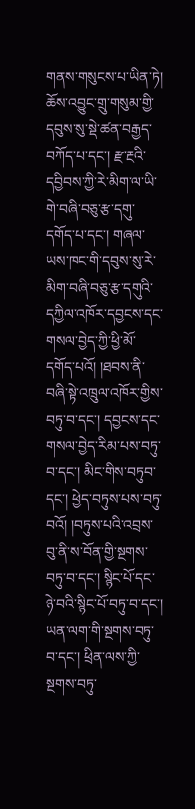གནས་གསུངས་པ་ཡིན་ཏེ། ཆོས་འབྱུང་གྲུ་གསུམ་གྱི་དབུས་སུ་སྡེ་ཚན་བརྒྱད་བཀོད་པ་དང་། རྫ་རྔའི་དབྱིབས་ཀྱི་རེ་མིག་ལ་ཡི་གེ་བཞི་བཅུ་རྩ་དགུ་དགོད་པ་དང་། གཞལ་ཡས་ཁང་གི་དབུས་སུ་རེ་མིག་བཞི་བཅུ་རྩ་དགུའི་དཀྱིལ་འཁོར་དབྱངས་དང་གསལ་བྱེད་ཀྱི་ཕྱི་མོ་དགོད་པའོ། །ཐབས་ནི་བཞི་སྟེ་འཁྲུལ་འཁོར་གྱིས་བཏུ་བ་དང་། དབྱངས་དང་གསལ་བྱེད་རིམ་པས་བཏུ་བ་དང་། མིང་གིས་བཏུབ་དང་། ཕྱེད་བཏུས་པས་བཏུ་བའོ། །བཏུས་པའི་འབྲས་བུ་ནི་ས་བོན་གྱི་སྔགས་བཏུ་བ་དང་། སྙིང་པོ་དང་ཉེ་བའི་སྙིང་པོ་བཏུ་བ་དང་། ཡན་ལག་གི་སྔགས་བཏུ་བ་དང་། ཕྲིན་ལས་ཀྱི་སྔགས་བཏུ་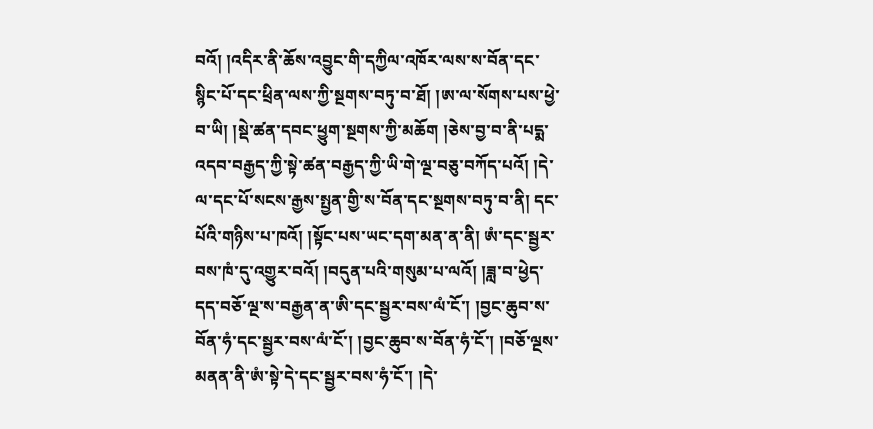བའོ། །འདིར་ནི་ཆོས་འབྱུང་གི་དཀྱིལ་འཁོར་ལས་ས་བོན་དང་སྙིང་པོ་དང་ཕྲིན་ལས་ཀྱི་སྔགས་བཏུ་བ་ཐོ། །ཨ་ལ་སོགས་པས་ཕྱེ་བ་ཡི། །སྡེ་ཚན་དབང་ཕྱུག་སྔགས་ཀྱི་མཆོག །ཅེས་བྱ་བ་ནི་པདྨ་འདབ་བརྒྱད་ཀྱི་སྟེ་ཚན་བརྒྱད་ཀྱི་ཡི་གེ་ལྔ་བཅུ་བཀོད་པའོ། །དེ་ལ་དང་པོ་སངས་རྒྱས་སྤྱན་གྱི་ས་བོན་དང་སྔགས་བཏུ་བ་ནི། དང་པོའི་གཉིས་པ་ཁའོ། །སྟོང་པས་ཡང་དག་མན་ན་ནི། ཨཾ་དང་སྦྱར་བས་ཁཾ་དུ་འགྱུར་བའོ། །བདུན་པའི་གསུམ་པ་ལའོ། །ཟླ་བ་ཕྱེད་དད་བཅོ་ལྔ་ས་བརྒྱན་ན་ཨི་དང་སྦྱར་བས་ལཾ་ངོ་། །བྱང་ཆུབ་ས་བོན་ཧཾ་དང་སྦྱར་བས་ལཾ་ངོ་། །བྱང་ཆུབ་ས་བོན་ཧཾ་ངོ་། །བཅོ་ལྔས་མནན་ནི་ཨཾ་སྟེ་དེ་དང་སྦྱར་བས་ཧཾ་ངོ་། །དེ་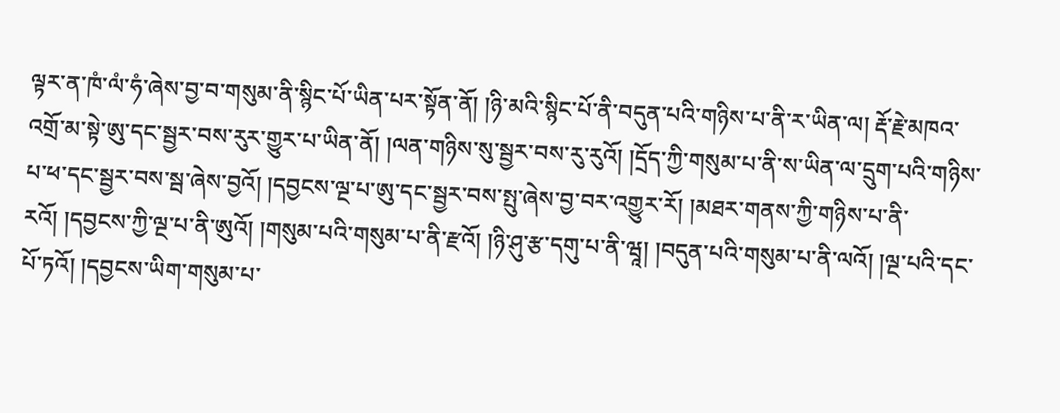ལྟར་ན་ཁཾ་ལཾ་ཧཾ་ཞེས་བྱ་བ་གསུམ་ནི་སྙིང་པོ་ཡིན་པར་སྟོན་ནོ། །ཉི་མའི་སྙིང་པོ་ནི་བདུན་པའི་གཉིས་པ་ནི་ར་ཡིན་ལ། རྡོ་རྗེ་མཁའ་འགྲོ་མ་སྟེ་ཨུ་དང་སྦྱར་བས་རུར་གྱུར་པ་ཡིན་ནོ། །ལན་གཉིས་སུ་སྦྱར་བས་རུ་རུའོ། །དྲོད་ཀྱི་གསུམ་པ་ནི་ས་ཡིན་ལ་དྲུག་པའི་གཉིས་པ་ཕ་དང་སྦྱར་བས་སྦ་ཞེས་བྱའོ། །དབྱངས་ལྔ་པ་ཨུ་དང་སྦྱར་བས་སྤུ་ཞེས་བྱ་བར་འགྱུར་རོ། །མཐར་གནས་ཀྱི་གཉིས་པ་ནི་རའོ། །དབྱངས་ཀྱི་ལྔ་པ་ནི་ཨུའོ། །གསུམ་པའི་གསུམ་པ་ནི་རྫའོ། །ཉི་ཤུ་རྩ་དགུ་པ་ནི་ཝཱ། །བདུན་པའི་གསུམ་པ་ནི་ལའོ། །ལྔ་པའི་དང་པོ་ཏའོ། །དབྱངས་ཡིག་གསུམ་པ་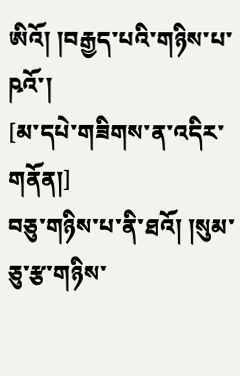ཨིའོ། །བརྒྱད་པའི་གཉིས་པ་ཥའོ་།
[མ་དཔེ་གཟིགས་ན་འདིར་གནོན།]
བཅུ་གཉིས་པ་ནི་ཐའོ། །སུམ་ཅུ་རྩ་གཉིས་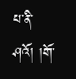པ་ནི་ཤའོ། །གོ་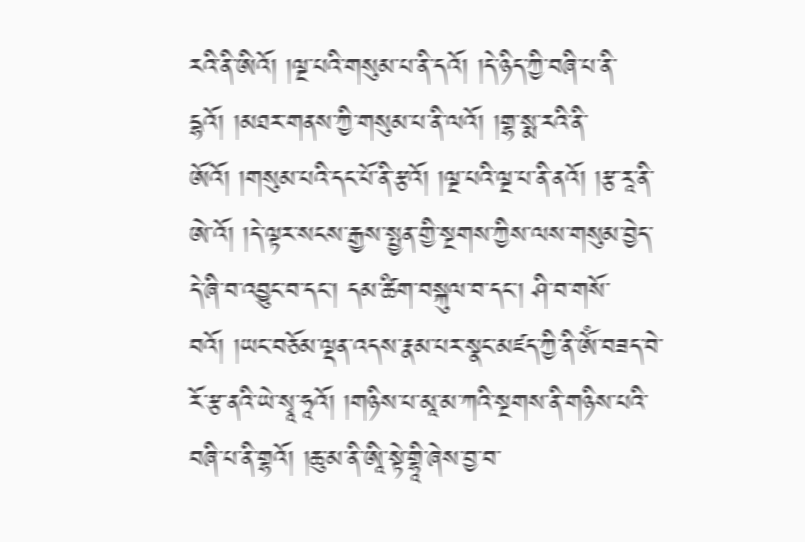རའི་ནི་ཨིའོ། །ལྔ་པའི་གསུམ་པ་ནི་དའོ། །དེ་ཉིད་ཀྱི་བཞི་པ་ནི་དྷའོ། །མཐར་གནས་ཀྱི་གསུམ་པ་ནི་ལའོ། །གྷ་སྨ་རའི་ནི་ཨོའོ། །གསུམ་པའི་དང་པོ་ནི་རྩའོ། །ལྔ་པའི་ལྔ་པ་ནི་ནའོ། །རྩ་རཱ་ནི་ཨེ་འོ། །དེ་ལྟར་སངས་རྒྱས་སྤྱན་གྱི་སྔགས་ཀྱིས་ལས་གསུམ་བྱེད་དེ་ཞི་བ་འབྱུང་བ་དང་། དམ་ཚིག་བསྐུལ་བ་དང་། ཤི་བ་གསོ་བའོ། །ཡང་བཅོམ་ལྡན་འདས་རྣམ་པར་སྣང་མཛད་ཀྱི་ནི་ཨོཾ་བཟད་བེ་རོ་རྩ་ནའི་ཡེ་སྭཱ་ཧཱའོ། །གཉིས་པ་མཱ་མ་ཀའི་སྔགས་ནི་གཉིས་པའི་བཞི་པ་ནི་གྷའོ། །ཆུ་མ་ནི་ཨཱི་སྟེ་གྷཱི་ཞེས་བྱ་བ་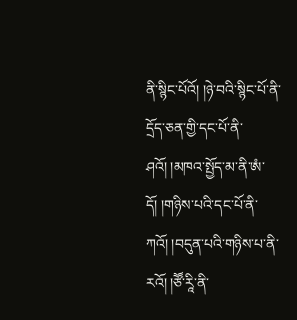ནི་སྙིང་པོའོ། །ཉེ་བའི་སྙིང་པོ་ནི་དྲོད་ཅན་གྱི་དང་པོ་ནི་ཤའོ། །མཁའ་སྤྱོད་མ་ནི་ཨཾ་དོ། །གཉིས་པའི་དང་པོ་ནི་ཀའོ། །བདུན་པའི་གཉིས་པ་ནི་རའོ། །ཙཽ་རཱི་ནི་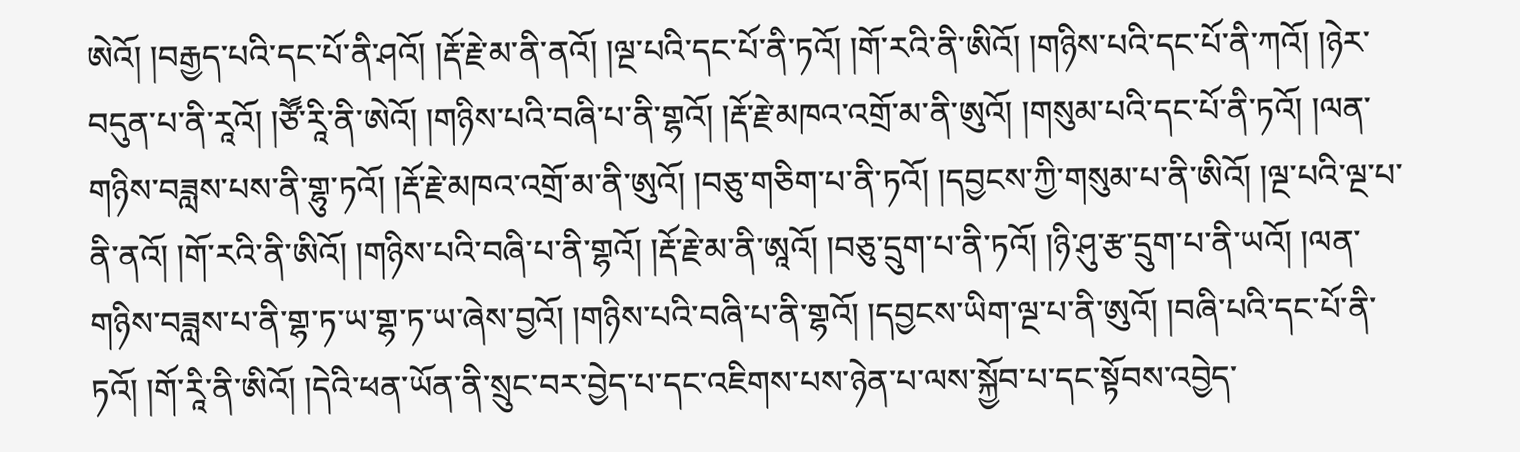ཨེའོ། །བརྒྱད་པའི་དང་པོ་ནི་ཤའོ། །རྡོ་རྗེ་མ་ནི་ནའོ། །ལྔ་པའི་དང་པོ་ནི་ཏའོ། །གོ་རའི་ནི་ཨིའོ། །གཉིས་པའི་དང་པོ་ནི་ཀའོ། །ཉེར་བདུན་པ་ནི་རཱའོ། །ཙཽ་རཱི་ནི་ཨེའོ། །གཉིས་པའི་བཞི་པ་ནི་གྷའོ། །རྡོ་རྗེ་མཁའ་འགྲོ་མ་ནི་ཨུའོ། །གསུམ་པའི་དང་པོ་ནི་ཏའོ། །ལན་གཉིས་བཟླས་པས་ནི་གྷུ་ཏའོ། །རྡོ་རྗེ་མཁའ་འགྲོ་མ་ནི་ཨུའོ། །བཅུ་གཅིག་པ་ནི་ཏའོ། །དབྱངས་ཀྱི་གསུམ་པ་ནི་ཨིའོ། །ལྔ་པའི་ལྔ་པ་ནི་ནའོ། །གོ་རའི་ནི་ཨིའོ། །གཉིས་པའི་བཞི་པ་ནི་གྷའོ། །རྡོ་རྗེ་མ་ནི་ཨཱའོ། །བཅུ་དྲུག་པ་ནི་ཏའོ། །ཉི་ཤུ་རྩ་དྲུག་པ་ནི་ཡའོ། །ལན་གཉིས་བཟླས་པ་ནི་གྷ་ཏ་ཡ་གྷ་ཏ་ཡ་ཞེས་བྱའོ། །གཉིས་པའི་བཞི་པ་ནི་གྷའོ། །དབྱངས་ཡིག་ལྔ་པ་ནི་ཨུའོ། །བཞི་པའི་དང་པོ་ནི་ཏའོ། །གོ་རཱི་ནི་ཨིའོ། །དེའི་ཕན་ཡོན་ནི་སྲུང་བར་བྱེད་པ་དང་འཇིགས་པས་ཉེན་པ་ལས་སྐྱོབ་པ་དང་སྟོབས་འབྱེད་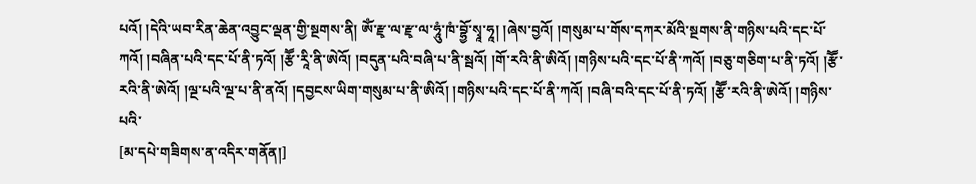པའོ། །དེའི་ཡབ་རིན་ཆེན་འབྱུང་ལྡན་གྱི་སྔགས་ནི། ཨོཾ་རྫྭ་ལ་རྫྭ་ལ་ཧཱུཾ་ཁཾ་བྷྱོ་སྭཱ་ཧཱ། །ཞེས་བྱའོ། །གསུམ་པ་གོས་དཀར་མོའི་སྔགས་ནི་གཉིས་པའི་དང་པོ་ཀའོ། །བཞིན་པའི་དང་པོ་ནི་ཏའོ། །རྩཽ་རཱི་ནི་ཨེའོ། །བདུན་པའི་བཞི་པ་ནི་སྦའོ། །གོ་རའི་ནི་ཨིའོ། །གཉིས་པའི་དང་པོ་ནི་ཀའོ། །བཅུ་གཅིག་པ་ནི་ཏའོ། །རྩཽ་རའི་ནི་ཨེའོ། །ལྔ་པའི་ལྔ་པ་ནི་ནའོ། །དབྱངས་ཡིག་གསུམ་པ་ནི་ཨིའོ། །གཉིས་པའི་དང་པོ་ནི་ཀའོ། །བཞི་བའི་དང་པོ་ནི་ཏའོ། །རྩཽ་རའི་ནི་ཨེའོ། །གཉིས་པའི་
[མ་དཔེ་གཟིགས་ན་འདིར་གནོན།]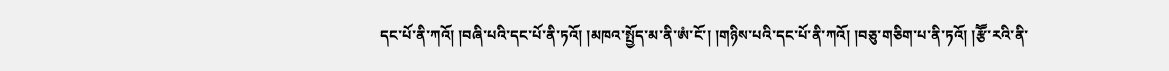དང་པོ་ནི་ཀའོ། །བཞི་པའི་དང་པོ་ནི་ཏའོ། །མཁའ་སྤྱོད་མ་ནི་ཨཾ་ངོ་། །གཉིས་པའི་དང་པོ་ནི་ཀའོ། །བཅུ་གཅིག་པ་ནི་ཏའོ། །རྩཽ་རའི་ནི་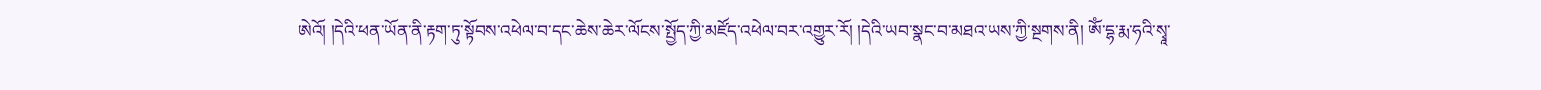ཨེའོ། །དེའི་ཕན་ཡོན་ནི་རྟག་ཏུ་སྟོབས་འཕེལ་བ་དང་ཆེས་ཆེར་ལོངས་སྤྱོད་ཀྱི་མཛོད་འཕེལ་བར་འགྱུར་རོ། །དེའི་ཡབ་སྣང་བ་མཐའ་ཡས་ཀྱི་སྔགས་ནི། ཨོཾ་དྷ་རྨ་ཧའི་སྭཱ་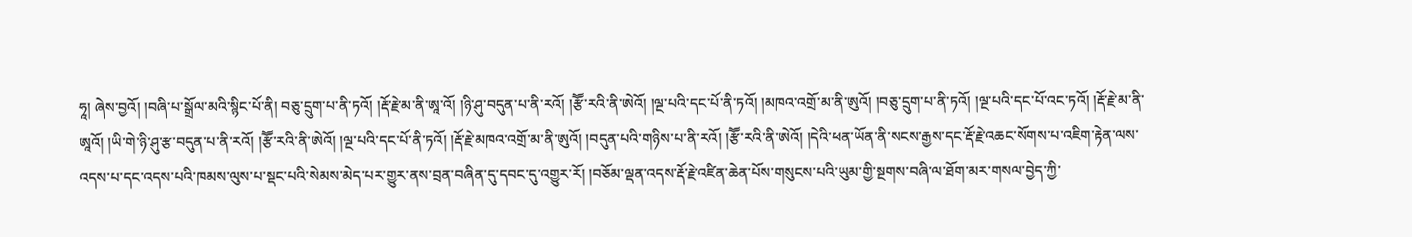ཧཱ། ཞེས་བྱའོ། །བཞི་པ་སྒྲོལ་མའི་སྙིང་པོ་ནི། བཅུ་དྲུག་པ་ནི་ཏའོ། །རྡོ་རྗེ་མ་ནི་ཨཱ་འོ། །ཉི་ཤུ་བདུན་པ་ནི་རའོ། །རྩཽ་རའི་ནི་ཨེའོ། །ལྔ་པའི་དང་པོ་ནི་ཏའོ། །མཁའ་འགྲོ་མ་ནི་ཨུའོ། །བཅུ་དྲུག་པ་ནི་ཏའོ། །ལྔ་པའི་དང་པོ་འང་ཏའོ། །རྡོ་རྗེ་མ་ནི་ཨཱའོ། །ཡི་གེ་ཉི་ཤུ་རྩ་བདུན་པ་ནི་རའོ། །རྩཽ་རའི་ནི་ཨེའོ། །ལྔ་པའི་དང་པོ་ནི་ཏའོ། །རྡོ་རྗེ་མཁའ་འགྲོ་མ་ནི་ཨུའོ། །བདུན་པའི་གཉིས་པ་ནི་རའོ། །རྩཽ་རའི་ནི་ཨེའོ། །དེའི་ཕན་ཡོན་ནི་སངས་རྒྱས་དང་རྡོ་རྗེ་འཆང་སོགས་པ་འཇིག་རྟེན་ལས་འདས་པ་དང་འདས་པའི་ཁམས་ལུས་པ་སྡང་པའི་སེམས་མེད་པར་གྱུར་ནས་བྲན་བཞིན་དུ་དབང་དུ་འགྱུར་རོ། །བཅོམ་ལྡན་འདས་རྡོ་རྗེ་འཛིན་ཆེན་པོས་གསུངས་པའི་ཡུམ་གྱི་སྔགས་བཞི་ལ་ཐོག་མར་གསལ་བྱེད་ཀྱི་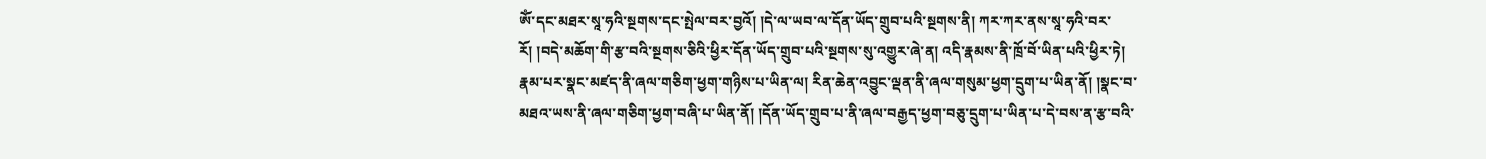ཨོཾ་དང་མཐར་སཱ་ཧའི་སྔགས་དང་སྤེལ་བར་བྱའོ། །དེ་ལ་ཡབ་ལ་དོན་ཡོད་གྲུབ་པའི་སྔགས་ནི། ཀར་ཀར་ནས་སཱ་ཧའི་བར་རོ། །བདེ་མཆོག་གི་རྩ་བའི་སྔགས་ཅིའི་ཕྱིར་དོན་ཡོད་གྲུབ་པའི་སྔགས་སུ་འགྱུར་ཞེ་ན། འདི་རྣམས་ནི་ཁྲོ་བོ་ཡིན་པའི་ཕྱིར་ཏེ། རྣམ་པར་སྣང་མཛད་ནི་ཞལ་གཅིག་ཕྱག་གཉིས་པ་ཡིན་ལ། རིན་ཆེན་འབྱུང་ལྡན་ནི་ཞལ་གསུམ་ཕྱག་དྲུག་པ་ཡིན་ནོ། །སྣང་བ་མཐའ་ཡས་ནི་ཞལ་གཅིག་ཕྱག་བཞི་པ་ཡིན་ནོ། །དོན་ཡོད་གྲུབ་པ་ནི་ཞལ་བརྒྱད་ཕྱག་བཅུ་དྲུག་པ་ཡིན་པ་དེ་བས་ན་རྩ་བའི་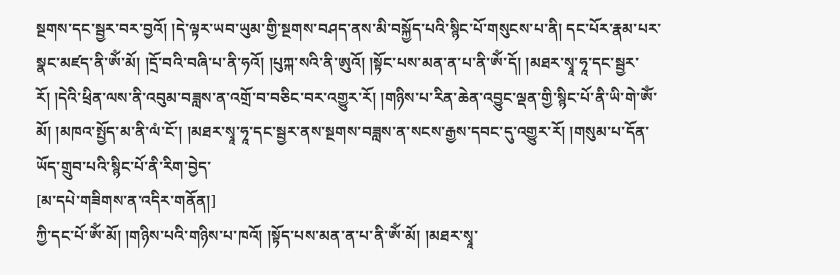སྔགས་དང་སྦྱར་བར་བྱའོ། །དེ་ལྟར་ཡབ་ཡུམ་གྱི་སྔགས་བཤད་ནས་མི་བསྐྱོད་པའི་སྙིང་པོ་གསུངས་པ་ནི། དང་པོར་རྣམ་པར་སྣང་མཛད་ནི་ཨོཾ་མོ། །དྲོ་བའི་བཞི་པ་ནི་ཧའོ། །པུཀྐ་སའི་ནི་ཨུའོ། །སྟོང་པས་མན་ན་པ་ནི་ཨོཾ་དོ། །མཐར་སྭཱ་ཧཱ་དང་སྦྱར་རོ། །དེའི་ཕྲིན་ལས་ནི་འབུམ་བཟླས་ན་འགྲོ་བ་བཅིང་བར་འགྱུར་རོ། །གཉིས་པ་རིན་ཆེན་འབྱུང་ལྡན་གྱི་སྙིང་པོ་ནི་ཡི་གེ་ཨོཾ་མོ། །མཁའ་སྤྱོད་མ་ནི་ལཾ་ངོ་། །མཐར་སྭཱ་ཧཱ་དང་སྦྱར་ནས་སྔགས་བཟླས་ན་སངས་རྒྱས་དབང་དུ་འགྱུར་རོ། །གསུམ་པ་དོན་ཡོད་གྲུབ་པའི་སྙིང་པོ་ནི་རིག་བྱེད་
[མ་དཔེ་གཟིགས་ན་འདིར་གནོན།]
ཀྱི་དང་པོ་ཨོཾ་མོ། །གཉིས་པའི་གཉིས་པ་ཁའོ། །སྟོད་པས་མན་ན་པ་ནི་ཨོཾ་མོ། །མཐར་སྭཱ་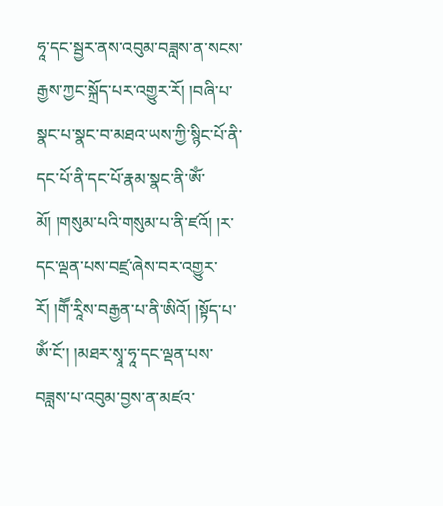ཧཱ་དང་སྦྱར་ནས་འབུམ་བཟླས་ན་སངས་རྒྱས་ཀྱང་སྐྲོད་པར་འགྱུར་རོ། །བཞི་པ་སྣང་པ་སྣང་བ་མཐའ་ཡས་ཀྱི་སྙིང་པོ་ནི་དང་པོ་ནི་དང་པོ་རྣམ་སྣང་ནི་ཨོཾ་མོ། །གསུམ་པའི་གསུམ་པ་ནི་ཛའོ། །ར་དང་ལྡན་པས་བཛྲ་ཞེས་བར་འགྱུར་རོ། །གཽ་རཱིས་བརྒྱན་པ་ནི་ཨིའོ། །སྟོད་པ་ཨོཾ་ངོ་། །མཐར་སྭཱ་ཧཱ་དང་ལྡན་པས་བཟླས་པ་འབུམ་བྱས་ན་མཛའ་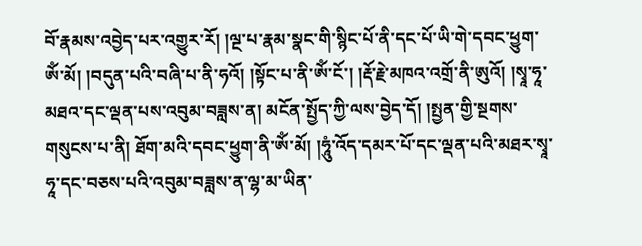བོ་རྣམས་འབྱེད་པར་འགྱུར་རོ། །ལྔ་པ་རྣམ་སྣང་གི་སྙིང་པོ་ནི་དང་པོ་ཡི་གེ་དབང་ཕྱུག་ཨོཾ་མོ། །བདུན་པའི་བཞི་པ་ནི་ཧའོ། །སྟོང་པ་ནི་ཨོཾ་ངོ་། །རྡོ་རྗེ་མཁའ་འགྲོ་ནི་ཨུའོ། །སྭཱ་ཧཱ་མཐའ་དང་ལྡན་པས་འབུམ་བཟླས་ན། མངོན་སྤྱོད་ཀྱི་ལས་བྱེད་དོ། །སྤྱན་གྱི་སྔགས་གསུངས་པ་ནི། ཐོག་མའི་དབང་ཕྱུག་ནི་ཨོཾ་མོ། །ཧཱུཾ་འོད་དམར་པོ་དང་ལྡན་པའི་མཐར་སྭཱ་ཧཱ་དང་བཅས་པའི་འབུམ་བཟླས་ན་ལྷ་མ་ཡིན་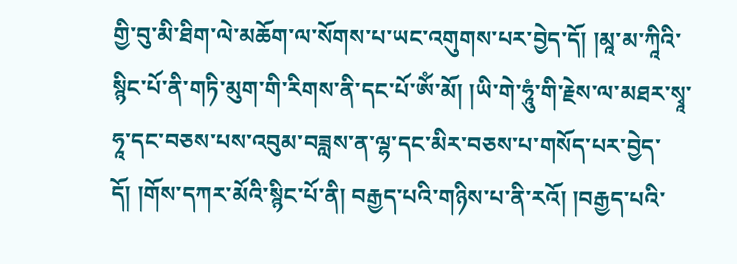གྱི་བུ་མི་ཐིག་ལེ་མཆོག་ལ་སོགས་པ་ཡང་འགུགས་པར་བྱེད་དོ། །མཱ་མ་ཀཱིའི་སྙིང་པོ་ནི་གཏི་མུག་གི་རིགས་ནི་དང་པོ་ཨོཾ་མོ། །ཡི་གེ་ཧཱུཾ་གི་རྗེས་ལ་མཐར་སྭཱ་ཧཱ་དང་བཅས་པས་འབུམ་བཟླས་ན་ལྷ་དང་མིར་བཅས་པ་གསོད་པར་བྱེད་དོ། །གོས་དཀར་མོའི་སྙིང་པོ་ནི། བརྒྱད་པའི་གཉིས་པ་ནི་རའོ། །བརྒྱད་པའི་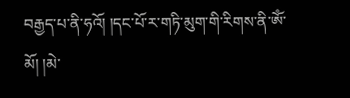བརྒྱད་པ་ནི་ཧའོ། །དང་པོ་ར་གཏི་མུག་གི་རིགས་ནི་ཨོཾ་མོ། །མེ་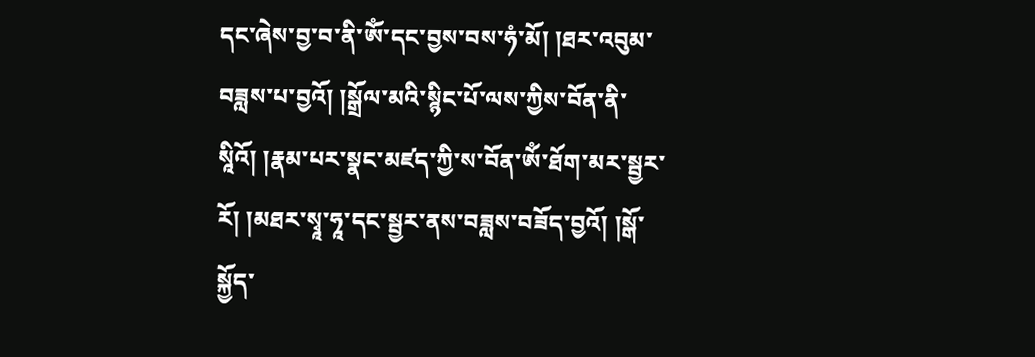དང་ཞེས་བྱ་བ་ནི་ཨོཾ་དང་བྱས་བས་ཧཾ་མོ། །ཐར་འབུམ་བཟླས་པ་བྱའོ། །སྒྲོལ་མའི་སྙིང་པོ་ལས་ཀྱིས་བོན་ནི་སཱིའོ། །རྣམ་པར་སྣང་མཛད་ཀྱི་ས་བོན་ཨོཾ་ཐོག་མར་སྦྱར་རོ། །མཐར་སྭཱ་ཧཱ་དང་སྦྱར་ནས་བཟླས་བཟོད་བྱའོ། །སྒོ་སྐྱོད་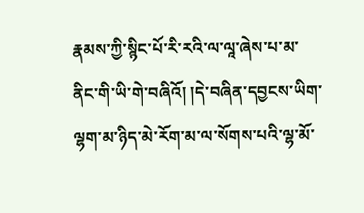རྣམས་ཀྱི་སྙིང་པོ་རི་རའི་ལ་ལཱ་ཞེས་པ་མ་ནིང་གི་ཡི་གེ་བཞིའོ། །དེ་བཞིན་དབྱངས་ཡིག་ལྷག་མ་ཉིད་མེ་རོག་མ་ལ་སོགས་པའི་ལྷ་མོ་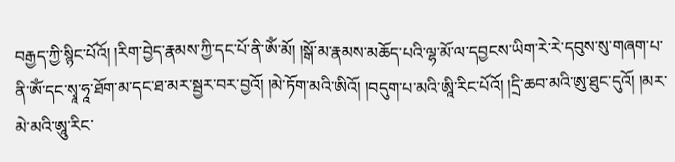བརྒྱད་ཀྱི་སྙིང་པོའོ། །རིག་བྱེད་རྣམས་ཀྱི་དང་པོ་ནི་ཨོཾ་མོ། །སྒོ་མ་རྣམས་མཆོད་པའི་ལྷ་མོ་ལ་དབྱངས་ཡིག་རེ་རེ་དབུས་སུ་གཞག་པ་ནི་ཨོཾ་དང་སྭཱ་ཧཱ་ཐོག་མ་དང་ཐ་མར་སྦྱར་བར་བྱའོ། །མེ་ཏོག་མའི་ཨིའོ། །བདུག་པ་མའི་ཨཱི་རིང་པོའོ། །དྲི་ཆབ་མའི་ཨུ་ཐུང་དུའོ། །མར་མེ་མའི་ཨཱུ་རིང་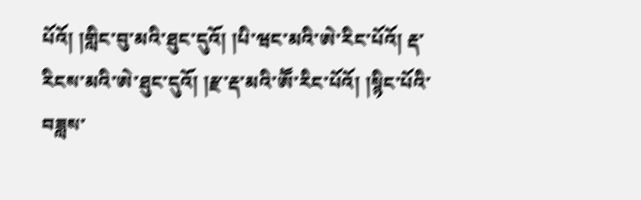པོའོ། །གླིང་བུ་མའི་ཐུང་དུའོ། །པི་ཝང་མའི་ཨེ་རིང་པོའོ། རྡ་རིངས་མའི་ཨེ་ཐུང་དུའོ། །རྫ་རྡ་མའི་ཨཽ་རིང་པོའོ། །སྙིང་པོའི་བཟླས་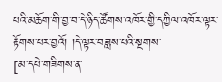པའི་མཆོག་གི་བྱ་བ་དེ་ཉིད་ཚོགས་འཁོར་གྱི་དཀྱིལ་འཁོར་ལྟར་རྟོགས་པར་བྱའོ། །དེ་ལྟར་བཟླས་པའི་སྔགས་
[མ་དཔེ་གཟིགས་ན་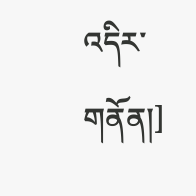འདིར་གནོན།]